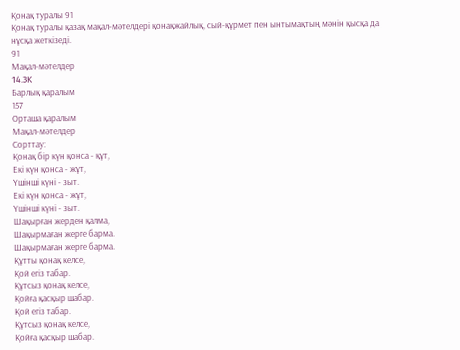Қонақ туралы 91
Қонақ туралы қазақ мақал-мәтелдері қонақжайлық, сый-құрмет пен ынтымақтың мәнін қысқа да нұсқа жеткізеді.
91
Мақал-мәтелдер
14.3K
Барлық қаралым
157
Орташа қаралым
Мақал-мәтелдер
Сорттау:
Қонақ бір күн қонса - құт,
Екі күн қонса - жұт,
Үшінші күні - зыт.
Екі күн қонса - жұт,
Үшінші күні - зыт.
Шақырған жерден қалма,
Шақырмаған жерге барма.
Шақырмаған жерге барма.
Құтты қонақ келсе,
Қой егіз табар.
Құтсыз қонақ келсе,
Қойға қасқыр шабар.
Қой егіз табар.
Құтсыз қонақ келсе,
Қойға қасқыр шабар.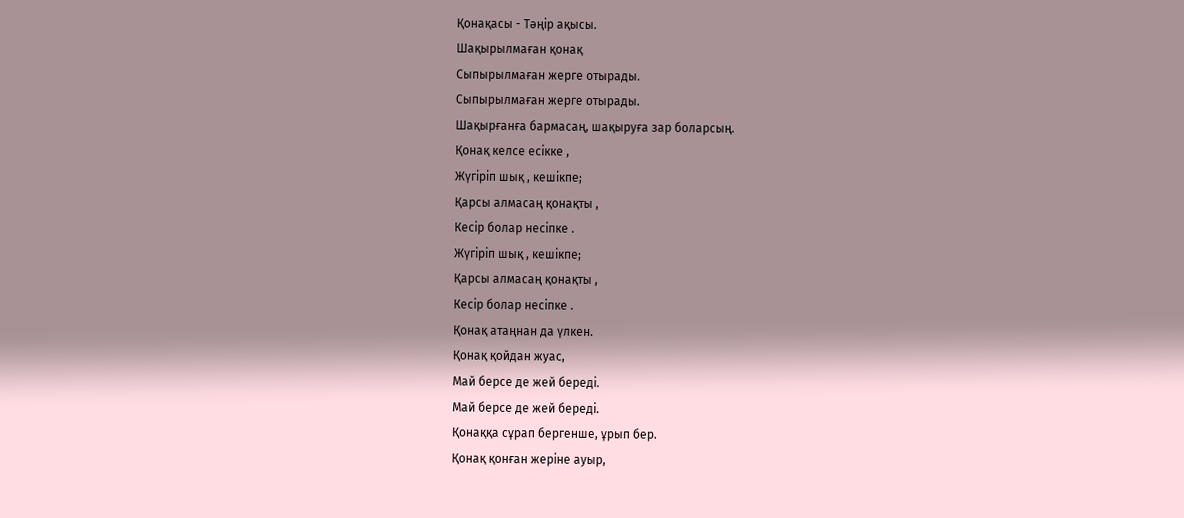Қонақасы - Тәңір ақысы.
Шақырылмаған қонақ
Сыпырылмаған жерге отырады.
Сыпырылмаған жерге отырады.
Шақырғанға бармасаң, шақыруға зар боларсың.
Қонақ келсе есікке ,
Жүгіріп шық , кешікпе;
Қарсы алмасаң қонақты ,
Кесір болар несіпке .
Жүгіріп шық , кешікпе;
Қарсы алмасаң қонақты ,
Кесір болар несіпке .
Қонақ атаңнан да үлкен.
Қонақ қойдан жуас,
Май берсе де жей береді.
Май берсе де жей береді.
Қонаққа сұрап бергенше, ұрып бер.
Қонақ қонған жеріне ауыр,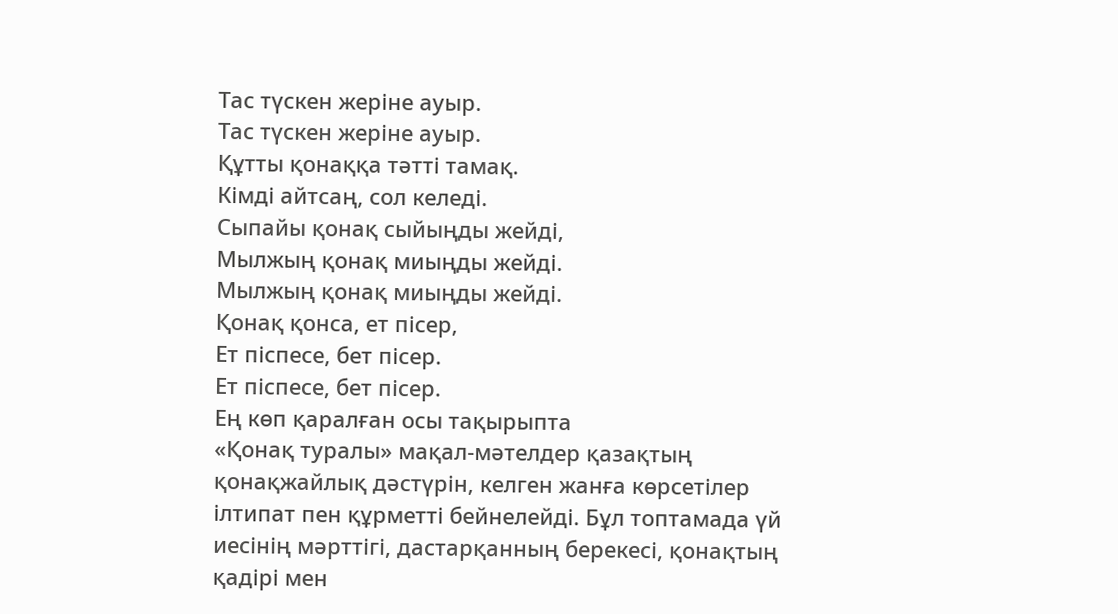Тас түскен жеріне ауыр.
Тас түскен жеріне ауыр.
Құтты қонаққа тәтті тамақ.
Кімді айтсаң, сол келеді.
Сыпайы қонақ сыйыңды жейді,
Мылжың қонақ миыңды жейді.
Мылжың қонақ миыңды жейді.
Қонақ қонса, ет пісер,
Ет піспесе, бет пісер.
Ет піспесе, бет пісер.
Ең көп қаралған осы тақырыпта
«Қонақ туралы» мақал-мәтелдер қазақтың қонақжайлық дәстүрін, келген жанға көрсетілер ілтипат пен құрметті бейнелейді. Бұл топтамада үй иесінің мәрттігі, дастарқанның берекесі, қонақтың қадірі мен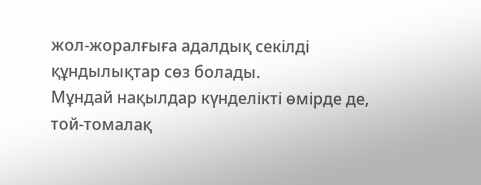жол-жоралғыға адалдық секілді құндылықтар сөз болады.
Мұндай нақылдар күнделікті өмірде де, той-томалақ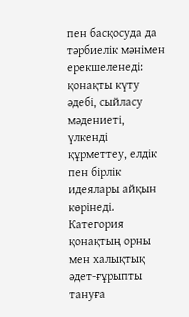пен басқосуда да тәрбиелік мәнімен ерекшеленеді: қонақты күту әдебі, сыйласу мәдениеті, үлкенді құрметтеу, елдік пен бірлік идеялары айқын көрінеді. Категория қонақтың орны мен халықтық әдет-ғұрыпты тануға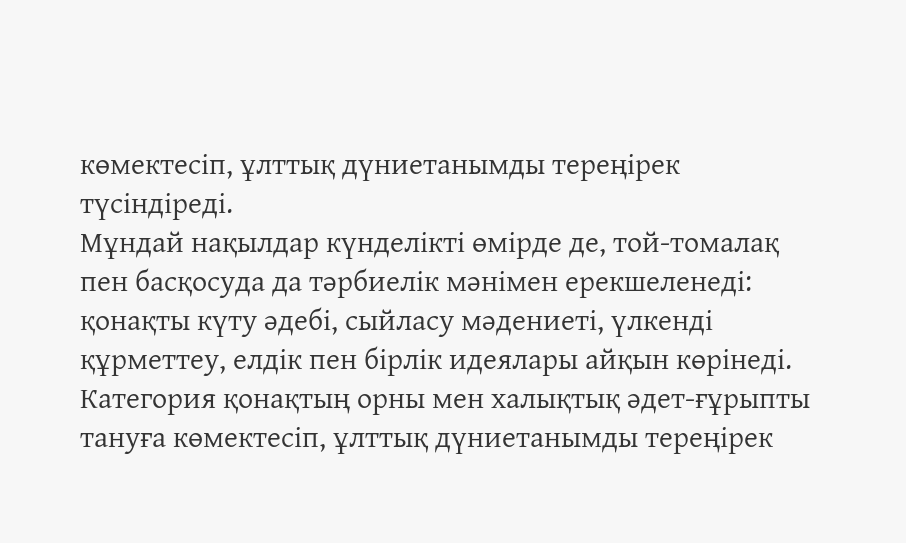көмектесіп, ұлттық дүниетанымды тереңірек түсіндіреді.
Мұндай нақылдар күнделікті өмірде де, той-томалақ пен басқосуда да тәрбиелік мәнімен ерекшеленеді: қонақты күту әдебі, сыйласу мәдениеті, үлкенді құрметтеу, елдік пен бірлік идеялары айқын көрінеді. Категория қонақтың орны мен халықтық әдет-ғұрыпты тануға көмектесіп, ұлттық дүниетанымды тереңірек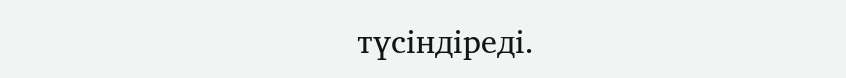түсіндіреді.